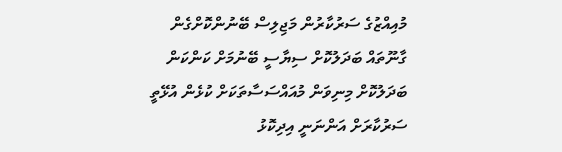މުއިއްޒުގެ ސަރުކާރުން މަޖިލިސް ބޭނުންކޮށްގެން ގާނޫތައް ބަދަލުކޮށް ސިޔާސީ ބޭނުމަށް ކަންކަން ބަދަލުކޮށް މިނިވަން މުއައްސަސާތަކަށް ކުޅެން އުޅޭތީ ސަރުކާރަށް އަންނަނީ އިދިކޮޅު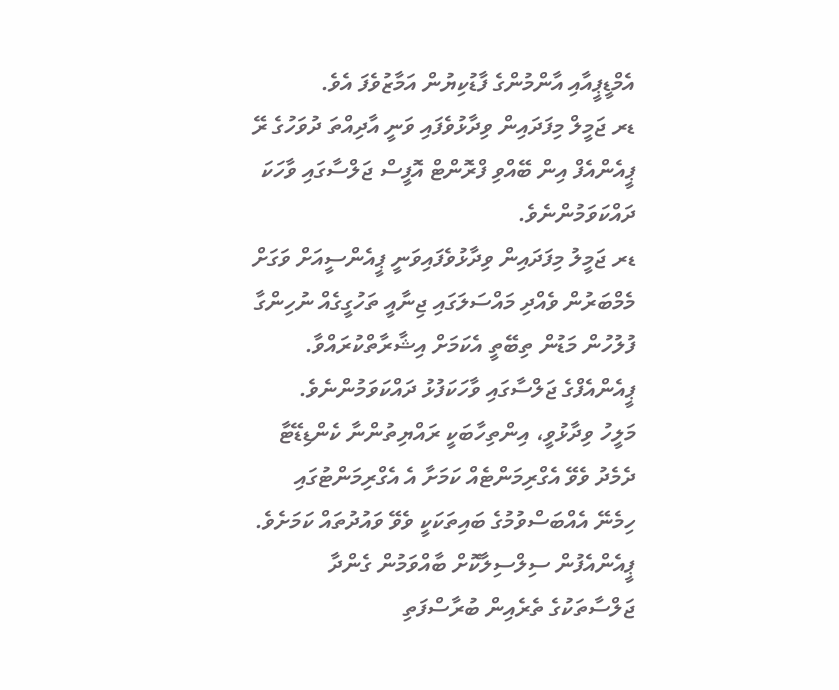އެމްޑީޕީއާއި އާންމުންގެ ފާޑުކިޔުން އަމާޒުވެފަ އެވެ.
ޑރ ޖަމީލް މިފަދައިން ވިދާޅުވެފައި ވަނީ އާދިއްތަ ދުވަހުގެ ރޭ ޕީއެންއެފް އިން ބޭއްވި ފްރޮންޓް އޮފީސް ޖަލްސާގައި ވާހަކަ ދައްކަވަމުންނެވެ.
ޑރ ޖަމީލު މިފަދައިން ވިދާޅުވެފައިވަނީ ޕީއެންސީއަށް ވަގަށް މެމްބަރުން ވެއްދި މައްސަލަގައި ޖިނާއީ ތަހުގީގެއް ނުހިންގާ ފުލުހުން މަޑުން ތިބޭތީ އެކަމަށް އިޝާރާތްކުރައްވާ. ޕީއެންއެފްގެ ޖަލްސާގައި ވާހަކަފުޅު ދައްކަވަމުންނެވެ.
މަލީހު ވިދާޅުވީ، އިންތިހާބަކީ ރައްޔިތުންނާ ކެންޑިޑޭޓާ ދެމެދު ވެވޭ އެގްރިމަންޓެއް ކަމަށާ އެ އެގްރިމަންޓުގައި ހިމެނޭ އެއްބަސްވުމުގެ ބައިތަކަކީ ވެވޭ ވައުދުތައް ކަމަށެވެ.
ޕީއެންއެފުން ސިލްސިލާކޮށް ބާއްވަމުން ގެންދާ ޖަލްސާތަކުގެ ތެރެއިން ބުރާސްފަތި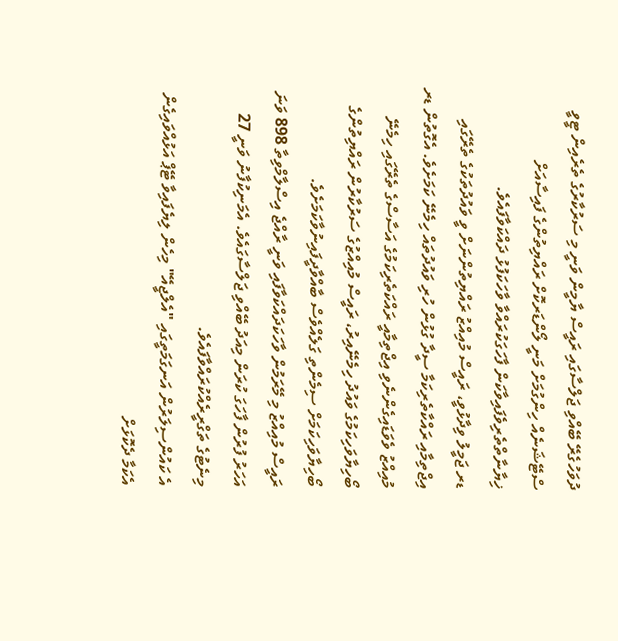ދުވަހުގެރޭ ބޭއްވި ޖަލްސާގައި ރައީސް ޔާމީން ވަނީ މި ސަރުކާރުގެ ތެރެއިން ޓީވީ ސްޓޭޝަނެއް ހިންގުމަށް މަނީ ލޯންޑަރކޮށް ރައްޔިތުންގެ ފައިސާއަށް ޚިޔާނާތްތެރިވެފައިވާކަން ފާހަގަކުރައްވާ ވާހަކަފުޅު ދައްކަވާފައެވެ.
ޑރ ޖަމީލު ވިދާޅުވީ، ރައީސް މުއިއްޒު ރައްޔިތުންނަށް ވީ ވައުދުތަކުގެ ތެރޭގައި އިޖްތިމާއި ރައްކާތެރިކަމާ ސީދާ ގުޅުން ހުރި ވައުދުތައް ހިމެނޭ ކަމަށެވެ. އެގޮތުން ޑރ މުއިއްޒު ވެވަޑައިގެންނެވި އިޖްތިމާއީ ރައްކަތެރިކަމުގެ އަސާސްގެ ތެރޭގައި ހިމެނޭ ބޯހިޔާވަހިކަމުގެ ވައުދު ހިމެނޭއިރު، ރައީސް މުއިއްޒުގެ ސަރުކާރުން ރައްޔިތުންގެ ބޯހިޔާވަހިކަމަށް ސިމެންތި ގަލެއްވެސް ބާއްވާދީފައިނުވާކަމަށެވެ.
ރައީސް މުއިއްޒު މި މޭރަމުން ވާހަކަދައްކަވާފައި ވަނީ ރާއްޖެ އިސްލާމްވިތާ 898 ވަނަ އަހަރު ފުރުން ފާހަގަ ކުރަން މިއަދު ބޭއްވި ޖަލްސާގައެވެ. އެމަނިކުފާނު ވަނީ 27 މިނެޓުގެ ތަގްރީރެއްކުރައްވާފައެވެ.
އެ ކައުންސިލަރުން އަނގަމަތީގައި "އެލްޖީއޭ" މިހެން ލިޔެފައިވާ ޓޭޕް އަޅުއްވައިގެން އެކަމާ ދެކޮޅަށް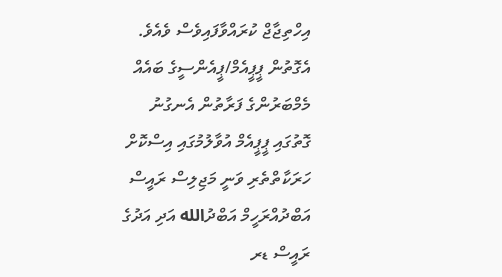އިހްތިޖާޖް ކުރައްވާފައިވެސް ވެއެވެ.
އެގޮތުން ޕީޕީއެމް/ޕީއެންސީގެ ބައެއް މެމްބަރުންގެ ފަރާތުން އެނގުނު ގޮތުގައި ޕީޕީއެމް އުވާލުމުގައި އިސްކޮށް ހަރަކާތްތެރި ވަނީ މަޖިލިސް ރައީސް އަބްދުއްރަހީމް އަބްދުالله އަދި އަދުގެ ރައީސް ޑރ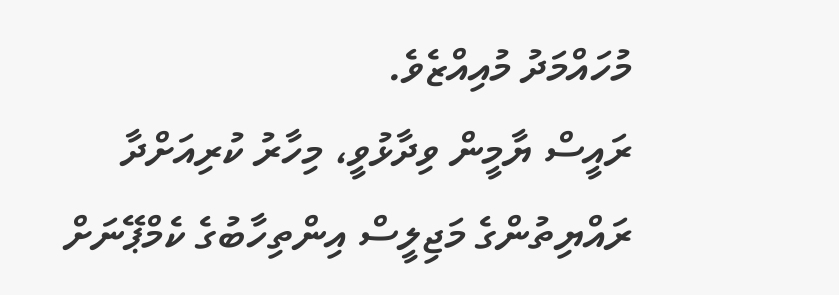މުހައްމަދު މުއިއްޒެވެ.
ރައީސް ޔާމީން ވިދާޅުވީ، މިހާރު ކުރިއަށްދާ ރައްޔިތުންގެ މަޖިލީސް އިންތިހާބުގެ ކެމްޕޭނަށް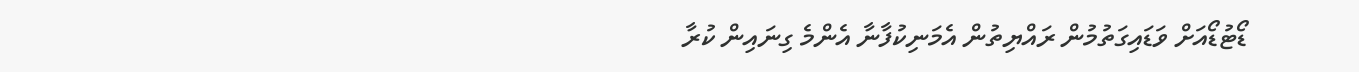ޑޯޓުޑޯއަށް ވަޑައިގަތުމުން ރައްޔިތުން އެމަނިކުފާނާ އެންމެ ގިނައިން ކުރާ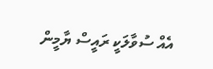އެއް ސުވާލަކީ ރައީސް ޔާމީން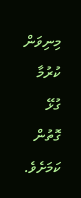މިނިވަން ކުރުމާ ގުޅޭ ގޮތުން ކަމަށެވެ.